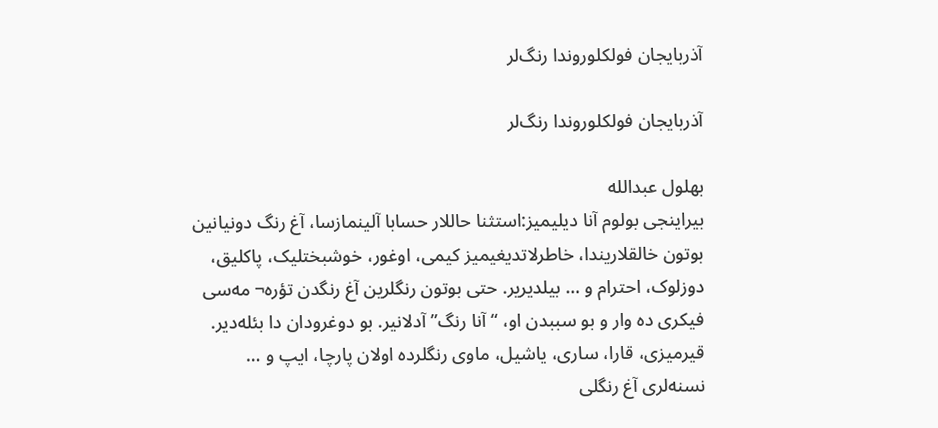آذربایجان فولکلوروندا رنگ‌لر

آذربایجان فولکلوروندا رنگ‌لر

بهلول عبدالله
بیراینجی بولوم آنا دیلیمیز:استثنا حاللار حسابا آلینمازسا، آغ رنگ دونیانین بوتون خالقلاریندا، خاطرلاتدیغیمیز کیمی، اوغور، خوشبختلیک، پاکلیق، دوزلوک، احترام و … بیلدیریر. حتی بوتون رنگلرین آغ رنگدن تؤره¬ مه‌سی فیکری ده وار و بو سببدن او، “آنا رنگ” آدلانیر. بو دوغرودان دا بئله‌دیر. قیرمیزی، قارا، ساری، یاشیل، ماوی رنگلرده اولان پارچا، ایپ و … نسنه‌لری آغ رنگلی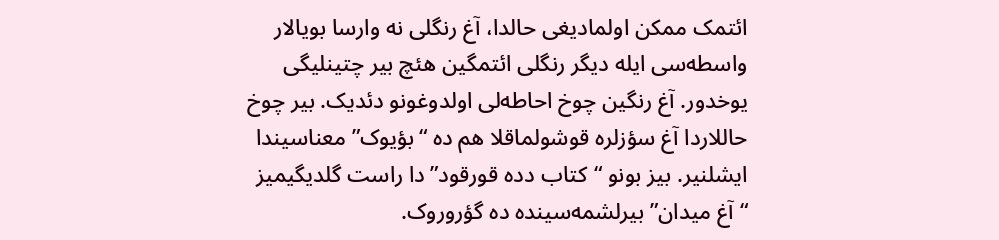ائتمک ممکن اولمادیغی حالدا، آغ رنگلی نه وارسا بویا‌لار واسطه‌سی ایله دیگر رنگلی ائتمگین هئچ بیر چتینلیگی یوخدور. آغ رنگین چوخ احاطه‌لی اولدوغونو دئدیک. بیر چوخ حاللاردا آغ سؤزلره قوشولماقلا هم ده “بؤیوک” معناسیندا ایشلنیر. بیز بونو “کتاب دده قورقود”دا راست گلدیگیمیز “آغ میدان” بیرلشمه‌سینده ده گؤروروک.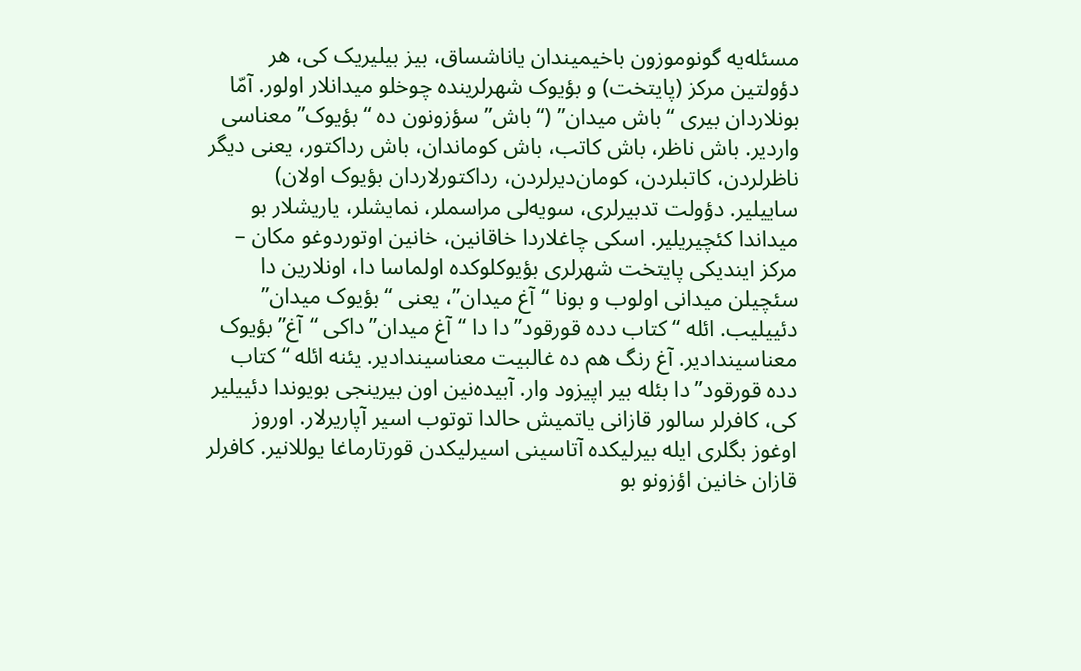مسئله‌یه گونوموزون باخیمیندان یاناشساق، بیز بیلیریک کی، هر دؤولتین مرکز (پایتخت) و بؤیوک شهرلرینده چوخلو میدانلار اولور. آمّا بونلاردان بیری “باش میدان” (“باش” سؤزونون ده “بؤیوک” معناسی واردیر. باش ناظر، باش کاتب، باش کوماندان، باش رداکتور، یعنی دیگر ناظرلردن، کاتبلردن، کومان‌دیرلردن، رداکتورلاردان بؤیوک اولان) ساییلیر. دؤولت تدبیرلری، سویه‌لی مراسملر، نمایشلر، یاریشلار بو میداندا کئچیریلیر. اسکی چاغلاردا خاقانین، خانین اوتوردوغو مکان – مرکز ایندیکی پایتخت شهرلری بؤیوکلوکده اولماسا دا، اونلارین دا سئچیلن میدانی اولوب و بونا “آغ میدان”، یعنی “بؤیوک میدان” دئییلیب. ائله “کتاب دده قورقود”دا دا “آغ میدان”داکی “آغ” بؤیوک معناسیندا‌دیر. آغ رنگ هم ده غالبیت معناسیندا‌دیر. یئنه ائله “کتاب دده قورقود”دا بئله بیر اپیزود وار. آبیده‌نین اون بیرینجی بویوندا دئییلیر کی، کافرلر سالور قازانی یاتمیش حالدا توتوب اسیر آپاریرلار. اوروز اوغوز بگلری ایله بیرلیکده آتاسینی اسیرلیکدن قورتارماغا یوللانیر. کافرلر قازان خانین اؤزونو بو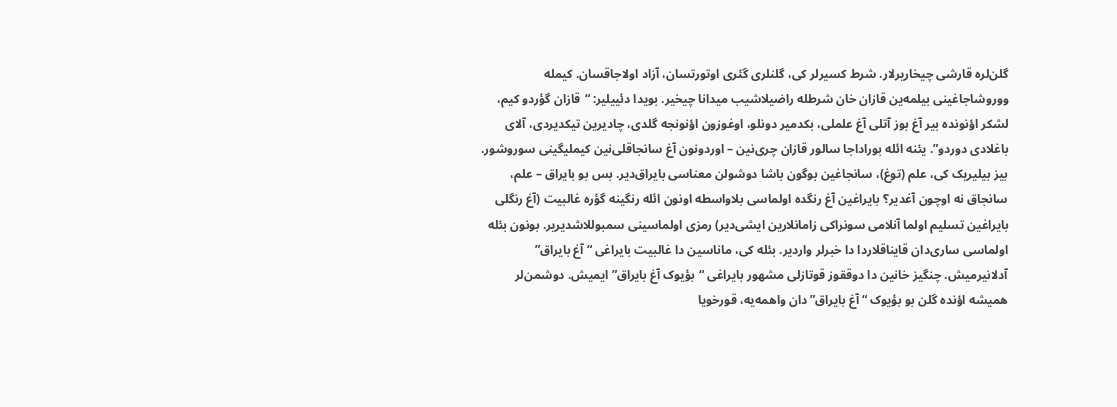گلن‌لره قارشی چیخاریرلار. شرط کسیرلر کی، گلنلری گئری اوتورتسان، آزاد اولا‌جاقسان. کیمله ووروشاجاغینی بیلمه‌ین قازان خان شرطله راضیلاشیب میدانا چیخیر. بویدا دئییلیر: “قازان گؤردو کیم، لشکر اؤنونده بیر آغ بوز آتلی آغ علملی، بکدمیر دونلو، اوغوزون اؤنونجه گلدی، چادیرین تیکدیردی، آلای باغلادی دوردو”. یئنه ائله بوراداجا سالور قازان چری‌نین – اوردونون آغ سانجاقلی‌نین کیملیگینی سوروشور. بیز بیلیریک کی، علم (توغ)، سانجاغین بوگون باشا دوشولن معناسی بایراق‌دیر. بس بو بایراق – علم، سانجاق نه اوچون آغدیر؟ بایراغین آغ رنگده اولماسی بلاواسطه اونون ائله رنگینه گؤره غالبیت (آغ رنگلی بایراغین تسلیم اولما آنلامی سونراکی زامانلارین ایشی‌دیر) رمزی اولماسینی سمبوللاشدیریر. بونون بئله اولماسی ساری‌دان قایناقلاردا دا خبرلر واردیر. بئله کی، ماناسین دا غالبیت بایراغی “آغ بایراق” آدلانیرمیش. چنگیز خانین دا دوققوز قوتازلی مشهور بایراغی “بؤیوک آغ بایراق” ایمیش. دوشمن‌لر همیشه اؤنده گلن بو بؤیوک “آغ بایراق”دان واهمه‌یه، قورخویا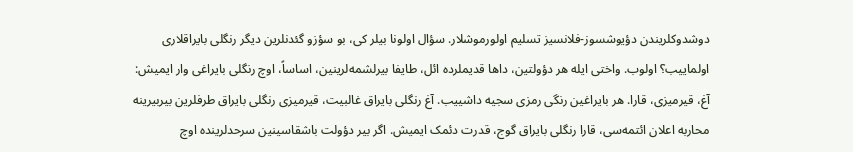دوشدوکلریندن دؤیوشسوز-فلانسیز تسلیم اولورموشلار. سؤال اولونا بیلر کی، بو سؤزو گئدنلرین دیگر رنگلی بایراقلاری اولماییب؟ اولوب. واختی ایله هر دؤولتین، داها قدیملرده ائل، طایفا بیرلشمه‌لرینین، اساساً، اوچ رنگلی بایراغی وار ایمیش: آغ، قیرمیزی، قارا. هر بایراغین رنگی رمزی سجیه داشییب. آغ رنگلی بایراق غالبیت، قیرمیزی رنگلی بایراق طرفلرین بیربیرینه محاربه اعلان ائتمه‌سی، قارا رنگلی بایراق گوج، قدرت دئمک ایمیش. اگر بیر دؤولت باشقاسینین سرحدلرینده اوچ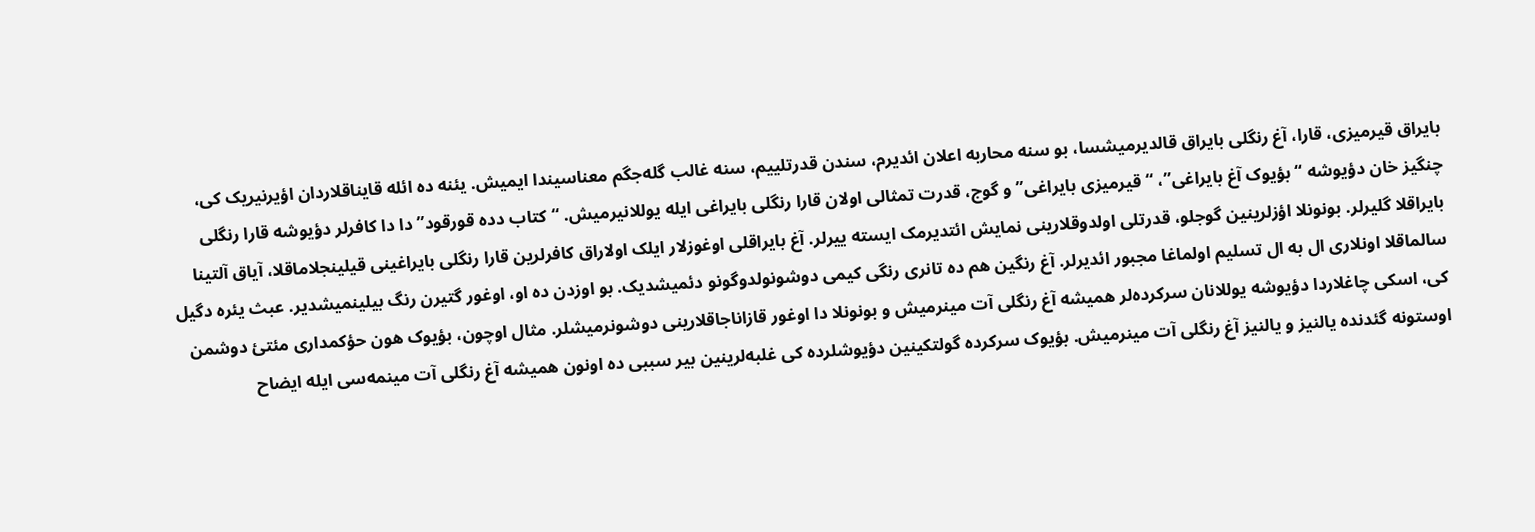بایراق قیرمیزی، قارا، آغ رنگلی بایراق قالدیرمیشسا، بو سنه محاربه اعلان ائدیرم، سندن قدرتلییم، سنه غالب گله‌جگم معناسیندا ایمیش. یئنه ده ائله قایناقلاردان اؤیرنیریک کی، چنگیز خان دؤیوشه “بؤیوک آغ بایراغی”، “قیرمیزی بایراغی” و گوج، قدرت تمثا‌لی اولان قارا رنگلی بایراغی ایله یوللانیرمیش. “کتاب دده قورقود”دا دا کافرلر دؤیوشه قارا رنگلی بایراقلا گلیرلر. بونونلا اؤزلرینین گوجلو، قدرتلی اولدوقلارینی نمایش ائتدیرمک ایسته ییرلر. آغ بایراقلی اوغوزلار ایلک اولا‌راق کافرلرین قارا رنگلی بایراغینی قیلینجلاماقلا، آیاق آلتینا سالماقلا اونلاری ال به ال تسلیم اولماغا مجبور ائدیرلر. آغ رنگین هم ده تانری رنگی کیمی دوشونولدوگونو دئمیشدیک. بو اوزدن ده او، اوغور گتیرن رنگ بیلینمیشدیر. عبث یئره دگیل کی، اسکی چاغلاردا دؤیوشه یوللانان سرکرده‌لر همیشه آغ رنگلی آت مینرمیش و بونونلا دا اوغور قازانا‌جاقلارینی دوشونرمیشلر. مثال اوچون، بؤیوک هون حؤکمداری مئتئ دوشمن اوستونه گئدنده یالنیز و یالنیز آغ رنگلی آت مینرمیش. بؤیوک سرکرده گولتکینین دؤیوشلرده کی غلبه‌لرینین بیر سببی ده اونون همیشه آغ رنگلی آت مینمه‌سی ایله ایضاح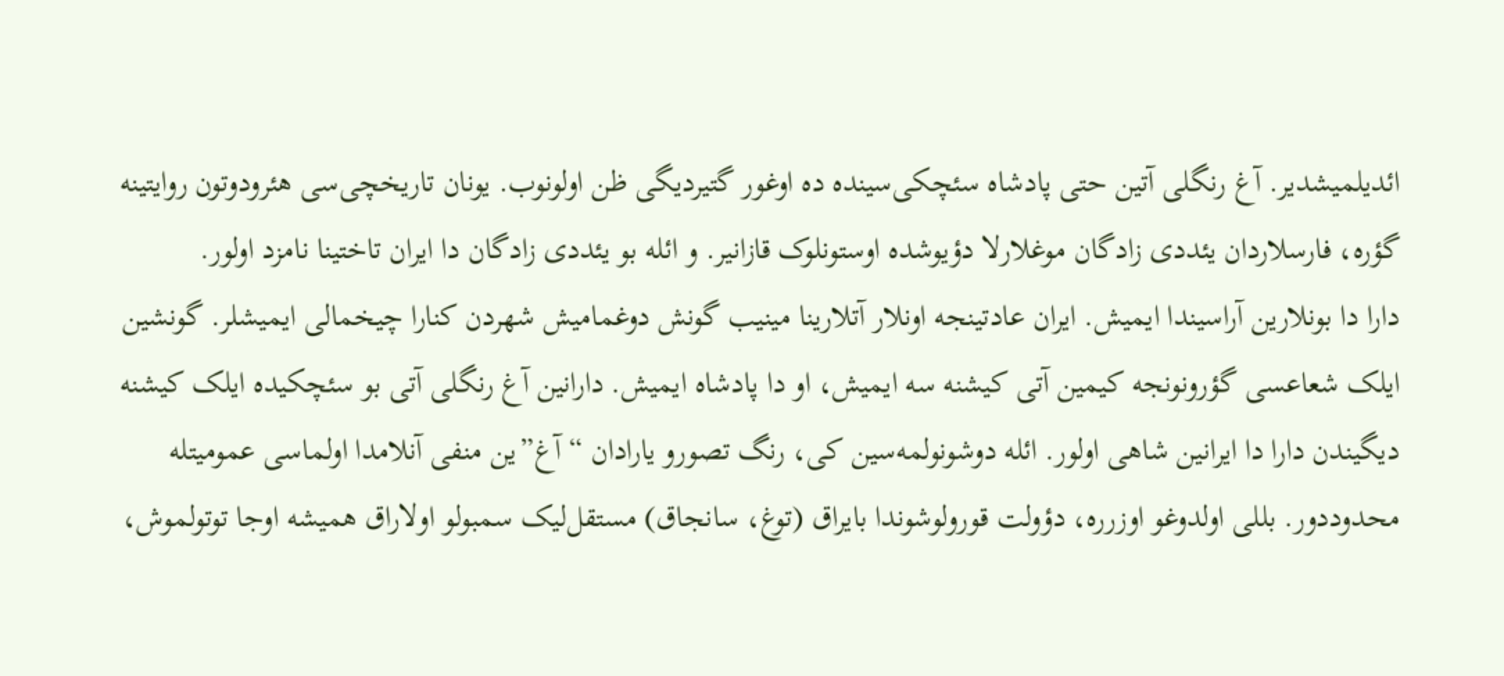ائدیلمیشدیر. آغ رنگلی آتین حتی پادشاه سئچکی‌سینده ده اوغور گتیردیگی ظن اولونوب. یونان تاریخچی‌سی هئرودوتون روایتینه گؤره، فارسلاردان یئددی زادگان موغلارلا دؤیوشده اوستونلوک قازانیر. و ائله بو یئددی زادگان دا ایران تاختینا نامزد اولور.
دارا دا بونلارین آراسیندا ایمیش. ایران عادتینجه اونلار آتلارینا مینیب گونش دوغمامیش شهردن کنارا چیخما‌لی ایمیشلر. گونشین ایلک شعاعسی گؤرونونجه کیمین آتی کیشنه سه ایمیش، او دا پادشاه ایمیش. دارانین آغ رنگلی آتی بو سئچکیده ایلک کیشنه دیگیندن دارا دا ایرانین شاهی اولور. ائله دوشونولمه‌سین کی، رنگ تصورو یارا‌دان “آغ”ین منفی آنلامدا اولماسی عمومیتله محدوددور. بللی اولدوغو اوزرره، دؤولت قورولوشوندا بایراق (توغ، سانجاق) مستقل‌لیک سمبولو اولا‌راق همیشه اوجا توتولموش،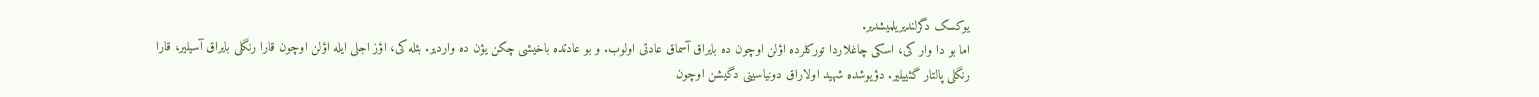یوکسک دگرلندیریلمیشدیر.
اما بو دا وار کی، اسکی چاغلاردا تورکلرده اؤلن اوچون ده بایراق آسماق عادتی اولوب. و بو عادتده باخیشی چکن یؤن ده واردیر. بئله کی، اؤز اجلی ایله اؤلن اوچون قارا رنگلی بایراق آسیلیر، قارا رنگلی پالتار گئییلیر. دؤیوشده شهید اولا‌راق دونیاسینی دگیشن اوچون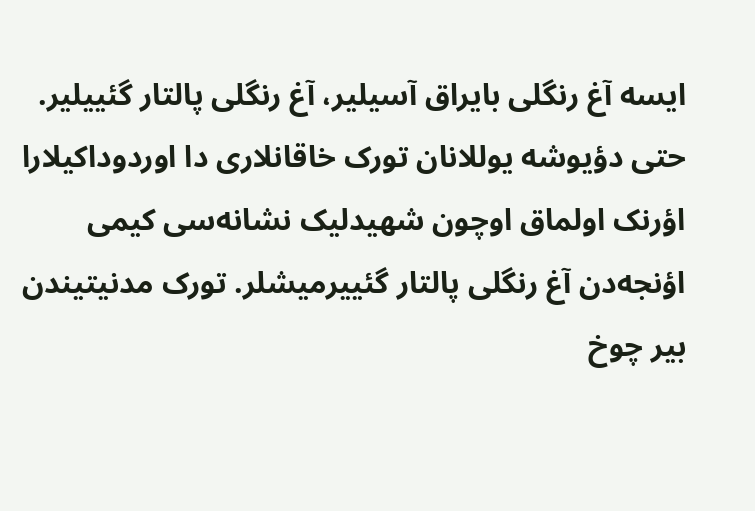ایسه آغ رنگلی بایراق آسیلیر، آغ رنگلی پالتار گئییلیر. حتی دؤیوشه یوللانان تورک خاقانلاری دا اوردوداکیلارا اؤرنک اولماق اوچون شهیدلیک نشانه‌سی کیمی اؤنجه‌دن آغ رنگلی پالتار گئییرمیشلر. تورک مدنیتیندن بیر چوخ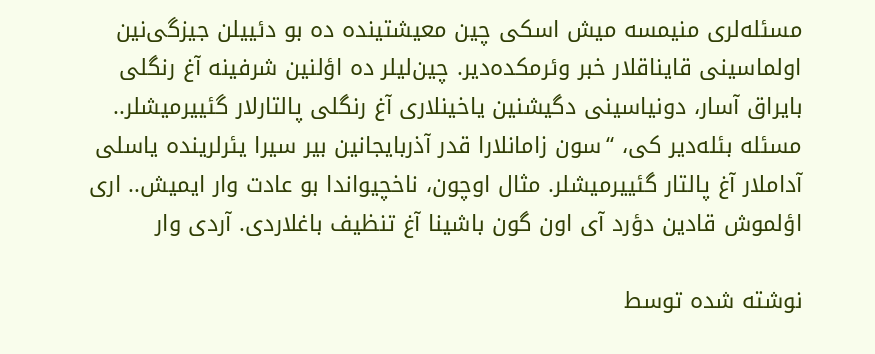مسئله‌لری منیمسه میش اسکی چین معیشتینده ده بو دئییلن جیزگی‌نین اولماسینی قایناقلار خبر وئرمکده‌دیر. چین‌لیلر ده اؤلنین شرفینه آغ رنگلی بایراق آسار، دونیاسینی دگیشنین یاخینلاری آغ رنگلی پالتارلار گئییرمیشلر.. مسئله بئله‌دیر کی، “سون زامانلارا قدر آذربایجانین بیر سیرا یئرلرینده یاسلی آداملار آغ پالتار گئییرمیشلر. مثال اوچون، ناخچیواندا بو عادت وار ایمیش.. اری اؤلموش قادین دؤرد آی اون گون باشینا آغ تنظیف باغلاردی. آردی وار

نوشته شده توسط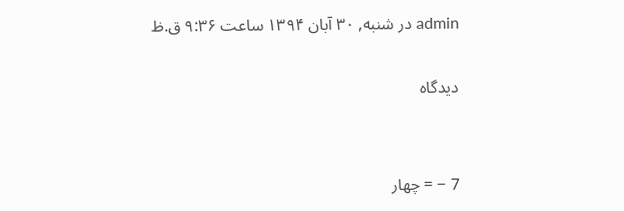admin در شنبه, ۳۰ آبان ۱۳۹۴ ساعت ۹:۳۶ ق.ظ

دیدگاه


7 − = چهار